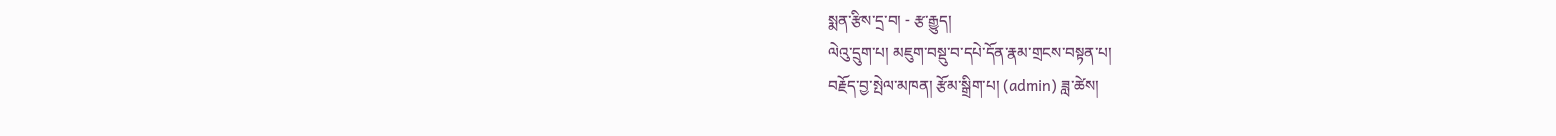སྨན་རྩིས་དྲ་བ། - རྩ་རྒྱུད།
ལེའུ་དྲུག་པ། མཇུག་བསྡུ་བ་དཔེ་དོན་རྣམ་གྲངས་བསྟན་པ།
བརྗོད་བྱ་སྤེལ་མཁན། རྩོམ་སྒྲིག་པ། (admin) ཟླ་ཚེས།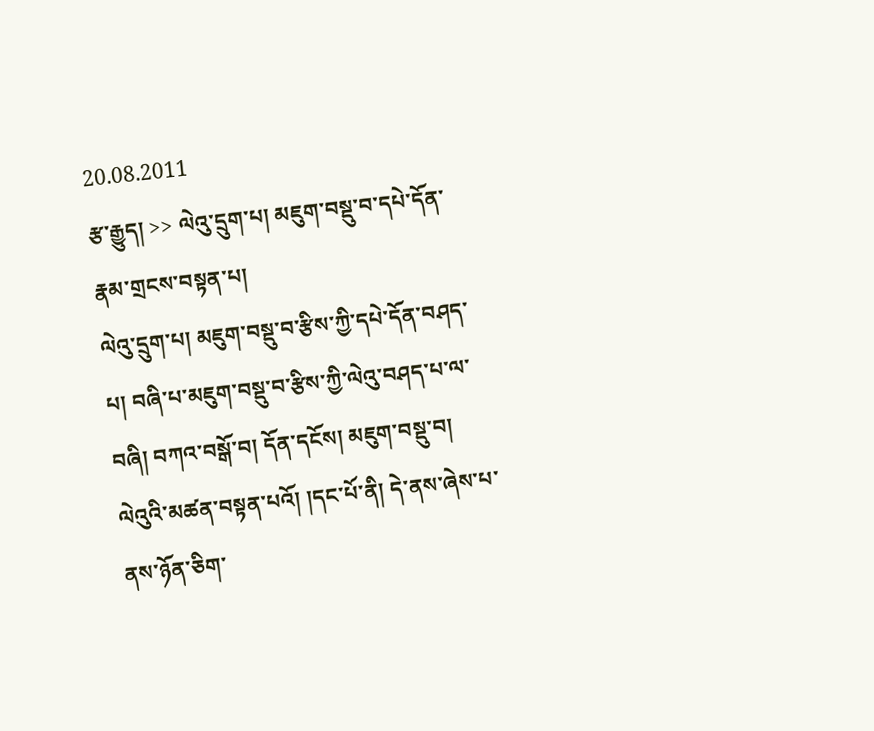20.08.2011
རྩ་རྒྱུད། >> ལེའུ་དྲུག་པ། མཇུག་བསྡུ་བ་དཔེ་དོན་རྣམ་གྲངས་བསྟན་པ།
ལེའུ་དྲུག་པ། མཇུག་བསྡུ་བ་རྩིས་ཀྱི་དཔེ་དོན་བཤད་པ། བཞི་པ་མཇུག་བསྡུ་བ་རྩིས་ཀྱི་ལེའུ་བཤད་པ་ལ་བཞི། བཀའ་བསྒོ་བ། དོན་དངོས། མཇུག་བསྡུ་བ། ལེའུའི་མཚན་བསྟན་པའོ། །དང་པོ་ནི། དེ་ནས་ཞེས་པ་ནས་ཉོན་ཅིག་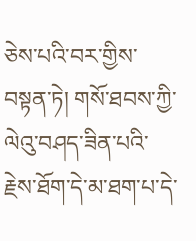ཅེས་པའི་བར་གྱིས་བསྟན་ཏེ། གསོ་ཐབས་ཀྱི་ལེའུ་བཤད་ཟིན་པའི་རྗེས་ཐོག་དེ་མ་ཐག་པ་དེ་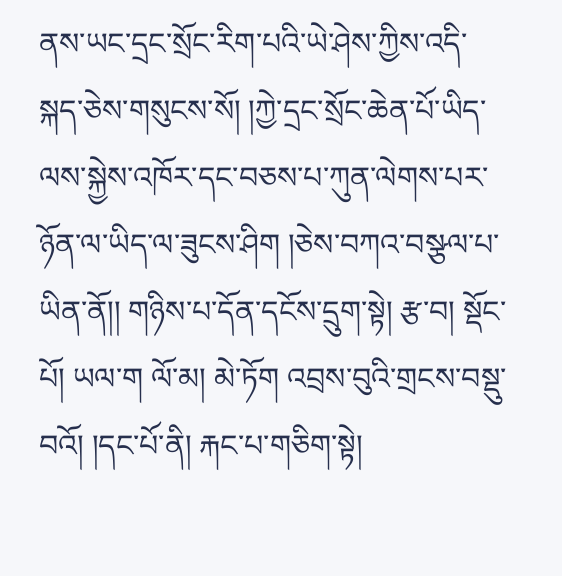ནས་ཡང་དྲང་སྲོང་རིག་པའི་ཡེ་ཤེས་ཀྱིས་འདི་སྐད་ཅེས་གསུངས་སོ། །ཀྱེ་དྲང་སྲོང་ཆེན་པོ་ཡིད་ལས་སྐྱེས་འཁོར་དང་བཅས་པ་ཀུན་ལེགས་པར་ཉོན་ལ་ཡིད་ལ་ཟུངས་ཤིག །ཅེས་བཀའ་བསྩལ་པ་ཡིན་ནོ།། གཉིས་པ་དོན་དངོས་དྲུག་སྟེ། རྩ་བ། སྡོང་པོ། ཡལ་ག ལོ་མ། མེ་ཏོག འབྲས་བུའི་གྲངས་བསྡུ་བའོ། །དང་པོ་ནི། རྐང་པ་གཅིག་སྟེ།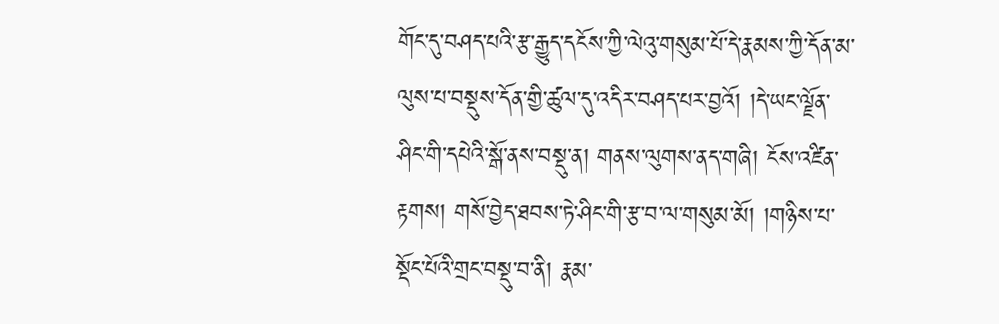གོང་དུ་བཤད་པའི་རྩ་རྒྱུད་དངོས་ཀྱི་ལེའུ་གསུམ་པོ་དེ་རྣམས་ཀྱི་དོན་མ་ལུས་པ་བསྡུས་དོན་གྱི་ཚུལ་དུ་འདིར་བཤད་པར་བྱའོ། །དེ་ཡང་ལྗོན་ཤིང་གི་དཔེའི་སྒོ་ནས་བསྡུ་ན། གནས་ལུགས་ནད་གཞི། ངོས་འཛིན་རྟགས། གསོ་བྱེད་ཐབས་ཏེ་ཤིང་གི་རྩ་བ་ལ་གསུམ་མོ། །གཉིས་པ་སྡོང་པོའི་གྲང་བསྡུ་བ་ནི། རྣམ་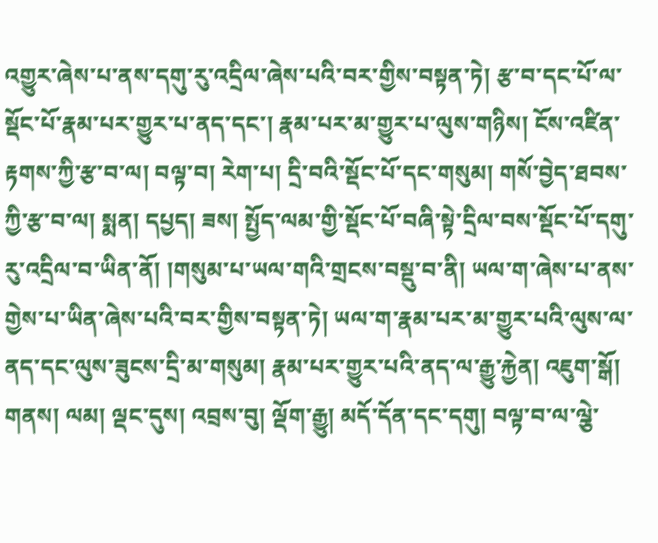འགྱུར་ཞེས་པ་ནས་དགུ་རུ་འདྲིལ་ཞེས་པའི་བར་གྱིས་བསྟན་ཏེ། རྩ་བ་དང་པོ་ལ་སྡོང་པོ་རྣམ་པར་གྱུར་པ་ནད་དང་། རྣམ་པར་མ་གྱུར་པ་ལུས་གཉིས། ངོས་འཛིན་རྟགས་ཀྱི་རྩ་བ་ལ། བལྟ་བ། རེག་པ། དྲི་བའི་སྡོང་པོ་དང་གསུམ། གསོ་བྱེད་ཐབས་ཀྱི་རྩ་བ་ལ། སྨན། དཔྱད། ཟས། སྤྱོད་ལམ་གྱི་སྡོང་པོ་བཞི་སྟེ་དྲིལ་བས་སྡོང་པོ་དགུ་རུ་འདྲིལ་བ་ཡིན་ནོ། །གསུམ་པ་ཡལ་གའི་གྲངས་བསྡུ་བ་ནི། ཡལ་ག་ཞེས་པ་ནས་གྱེས་པ་ཡིན་ཞེས་པའི་བར་གྱིས་བསྟན་ཏེ། ཡལ་ག་རྣམ་པར་མ་གྱུར་པའི་ལུས་ལ་ནད་དང་ལུས་ཟུངས་དྲི་མ་གསུམ། རྣམ་པར་གྱུར་པའི་ནད་ལ་རྒྱུ་རྐྱེན། འཇུག་སྒོ། གནས། ལམ། ལྡང་དུས། འབྲས་བུ། ལྡོག་རྒྱུ། མདོ་དོན་དང་དགུ། བལྟ་བ་ལ་ལྕེ་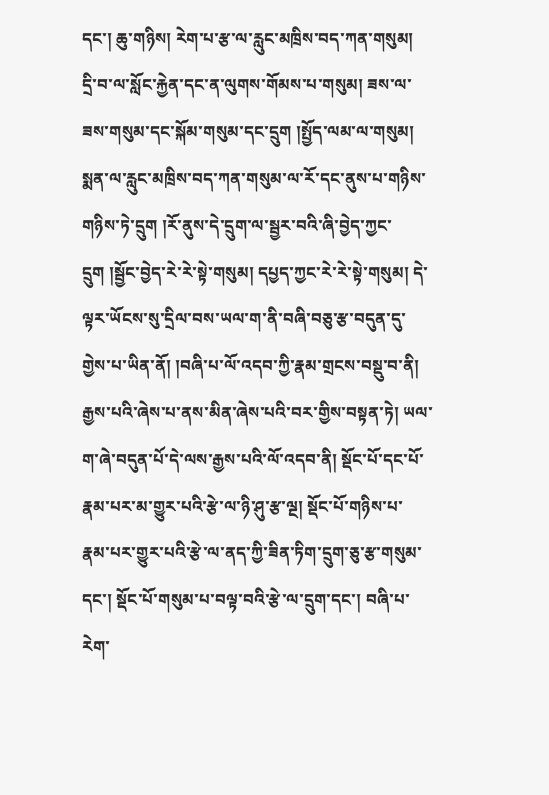དང་། ཆུ་གཉིས། རེག་པ་རྩ་ལ་རླུང་མཁྲིས་བད་ཀན་གསུམ། དྲི་བ་ལ་སློང་རྐྱེན་དང་ན་ལུགས་གོམས་པ་གསུམ། ཟས་ལ་ཟས་གསུམ་དང་སྐོམ་གསུམ་དང་དྲུག །སྤྱོད་ལམ་ལ་གསུམ། སྨན་ལ་རླུང་མཁྲིས་བད་ཀན་གསུམ་ལ་རོ་དང་ནུས་པ་གཉིས་གཉིས་ཏེ་དྲུག །རོ་ནུས་དེ་དྲུག་ལ་སྦྱར་བའི་ཞི་བྱེད་ཀྱང་དྲུག །སྦྱོང་བྱེད་རེ་རེ་སྟེ་གསུམ། དཔྱད་ཀྱང་རེ་རེ་སྟེ་གསུམ། དེ་ལྟར་ཡོངས་སུ་དྲིལ་བས་ཡལ་ག་ནི་བཞི་བཅུ་རྩ་བདུན་དུ་གྱེས་པ་ཡིན་ནོ། །བཞི་པ་ལོ་འདབ་ཀྱི་རྣམ་གྲངས་བསྡུ་བ་ནི། རྒྱས་པའི་ཞེས་པ་ནས་མིན་ཞེས་པའི་བར་གྱིས་བསྟན་ཏེ། ཡལ་ག་ཞེ་བདུན་པོ་དེ་ལས་རྒྱས་པའི་ལོ་འདབ་ནི། སྡོང་པོ་དང་པོ་རྣམ་པར་མ་གྱུར་པའི་རྩེ་ལ་ཉི་ཤུ་རྩ་ལྔ། སྡོང་པོ་གཉིས་པ་རྣམ་པར་གྱུར་པའི་རྩེ་ལ་ནད་ཀྱི་ཟིན་ཏིག་དྲུག་ཅུ་རྩ་གསུམ་དང་། སྡོང་པོ་གསུམ་པ་བལྟ་བའི་རྩེ་ལ་དྲུག་དང་། བཞི་པ་རེག་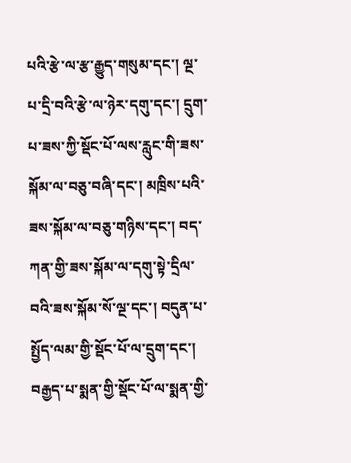པའི་རྩེ་ལ་རྩ་རྒྱུད་གསུམ་དང་། ལྔ་པ་དྲི་བའི་རྩེ་ལ་ཉེར་དགུ་དང་། དྲུག་པ་ཟས་ཀྱི་སྡོང་པོ་ལས་རླུང་གི་ཟས་སྐོམ་ལ་བཅུ་བཞི་དང་། མཁྲིས་པའི་ཟས་སྐོམ་ལ་བཅུ་གཉིས་དང་། བད་ཀན་གྱི་ཟས་སྐོམ་ལ་དགུ་སྟེ་དྲིལ་བའི་ཟས་སྐོམ་སོ་ལྔ་དང་། བདུན་པ་སྤྱོད་ལམ་གྱི་སྡོང་པོ་ལ་དྲུག་དང་། བརྒྱད་པ་སྨན་གྱི་སྡོང་པོ་ལ་སྨན་གྱི་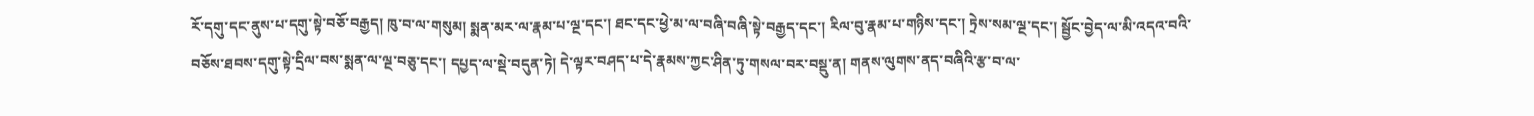རོ་དགུ་དང་ནུས་པ་དགུ་སྟེ་བཅོ་བརྒྱད། ཁུ་བ་ལ་གསུམ། སྨན་མར་ལ་རྣམ་པ་ལྔ་དང་། ཐང་དང་ཕྱེ་མ་ལ་བཞི་བཞི་སྟེ་བརྒྱད་དང་། རིལ་བུ་རྣམ་པ་གཉིས་དང་། ཏྲེས་སམ་ལྔ་དང་། སྦྱོང་བྱེད་ལ་མི་འདའ་བའི་བཅོས་ཐབས་དགུ་སྟེ་དྲིལ་བས་སྨན་ལ་ལྔ་བཅུ་དང་། དཔྱད་ལ་སྡེ་བདུན་ཏེ། དེ་ལྟར་བཤད་པ་དེ་རྣམས་ཀྱང་ཤིན་ཏུ་གསལ་བར་བསྡུ་ན། གནས་ལུགས་ནད་བཞིའི་རྩ་བ་ལ་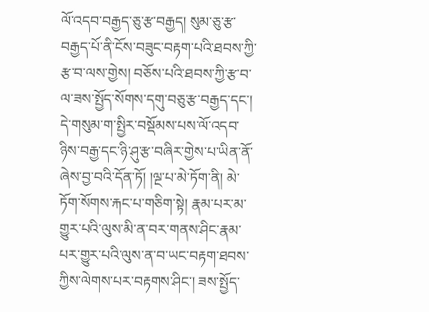ལོ་འདབ་བརྒྱད་ཅུ་རྩ་བརྒྱད། སུམ་ཅུ་རྩ་བརྒྱད་པོ་ནི་ངོས་བཟུང་བརྟག་པའི་ཐབས་ཀྱི་རྩ་བ་ལས་གྱེས། བཅོས་པའི་ཐབས་ཀྱི་རྩ་བ་ལ་ཟས་སྤྱོད་སོགས་དགུ་བཅུ་རྩ་བརྒྱད་དང་། དེ་གསུམ་ག་སྤྱིར་བསྡོམས་པས་ལོ་འདབ་ཉིས་བརྒྱ་དང་ཉི་ཤུ་རྩ་བཞིར་གྱེས་པ་ཡིན་ནོ་ཞེས་བྱ་བའི་དོན་ཏོ། །ལྔ་པ་མེ་ཏོག་ནི། མེ་ཏོག་སོགས་རྐང་པ་གཅིག་སྟེ། རྣམ་པར་མ་གྱུར་པའི་ལུས་མི་ན་བར་གནས་ཤིང་རྣམ་པར་གྱུར་པའི་ལུས་ན་བ་ཡང་བརྟག་ཐབས་ཀྱིས་ལེགས་པར་བརྟགས་ཤིང་། ཟས་སྤྱོད་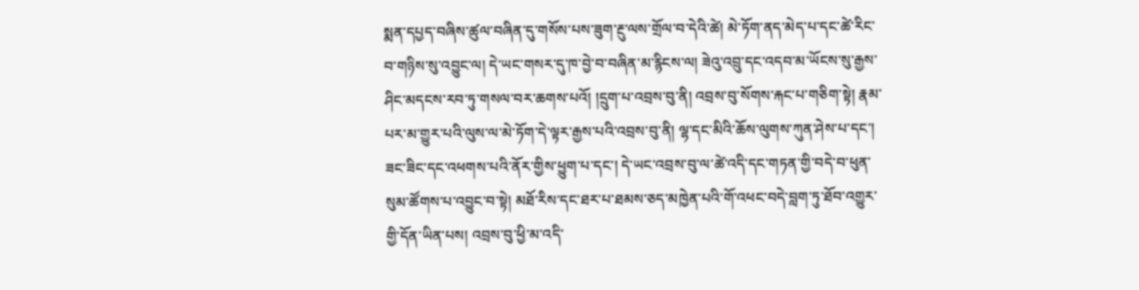སྨན་དཔྱད་བཞིས་ཚུལ་བཞིན་དུ་གསོས་པས་ཟུག་རྔུ་ལས་གྲོལ་བ་དེའི་ཚེ། མེ་ཏོག་ནད་མེད་པ་དང་ཚེ་རིང་བ་གཉིས་སུ་འབྱུང་ལ། དེ་ཡང་གསར་དུ་ཁ་བྱེ་བ་བཞིན་མ་རྙིངས་ལ། ཟེའུ་འབྲུ་དང་འདབ་མ་ཡོངས་སུ་རྒྱས་ཤིང་མདངས་རབ་ཏུ་གསལ་བར་ཆགས་པའོ། །དྲུག་པ་འབྲས་བུ་ནི། འབྲས་བུ་སོགས་རྐང་པ་གཅིག་སྟེ། རྣམ་པར་མ་གྱུར་པའི་ལུས་ལ་མེ་ཏོག་དེ་ལྟར་རྒྱས་པའི་འབྲས་བུ་ནི། ལྷ་དང་མིའི་ཆོས་ལུགས་ཀུན་ཤེས་པ་དང་། ཟང་ཟིང་དང་འཕགས་པའི་ནོར་གྱིས་ཕྱུག་པ་དང་། དེ་ཡང་འབྲས་བུ་ལ་ཚེ་འདི་དང་གཏན་གྱི་བདེ་བ་ཕུན་སུམ་ཚོགས་པ་འབྱུང་བ་སྟེ། མཐོ་རིས་དང་ཐར་པ་ཐམས་ཅད་མཁྱེན་པའི་གོ་འཕང་བདེ་བླག་ཏུ་ཐོབ་འགྱུར་གྱི་དོན་ཡིན་པས། འབྲས་བུ་ཕྱི་མ་འདི་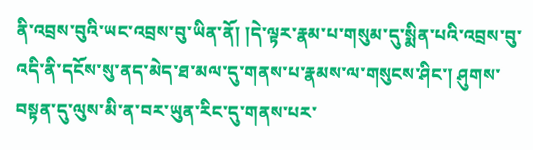ནི་འབྲས་བུའི་ཡང་འབྲས་བུ་ཡིན་ནོ། །དེ་ལྟར་རྣམ་པ་གསུམ་དུ་སྨིན་པའི་འབྲས་བུ་འདི་ནི་དངོས་སུ་ནད་མེད་ཐ་མལ་དུ་གནས་པ་རྣམས་ལ་གསུངས་ཤིང་། ཤུགས་བསྟན་དུ་ལུས་མི་ན་བར་ཡུན་རིང་དུ་གནས་པར་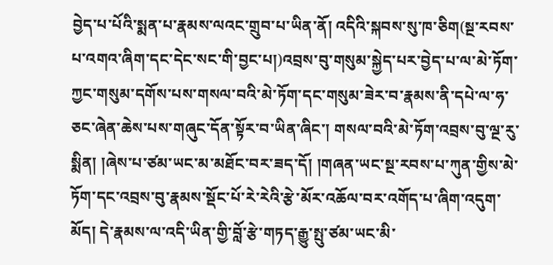བྱེད་པ་པོའི་སྨན་པ་རྣམས་ལའང་གྲུབ་པ་ཡིན་ནོ། འདིའི་སྐབས་སུ་ཁ་ཅིག(སྔ་རབས་པ་འགའ་ཞིག་དང་དེང་སང་གི་བྱང་པ།)འབྲས་བུ་གསུམ་སྐྱེད་པར་བྱེད་པ་ལ་མེ་ཏོག་ཀྱང་གསུམ་དགོས་པས་གསལ་བའི་མེ་ཏོག་དང་གསུམ་ཟེར་བ་རྣམས་ནི་དཔེ་ལ་ཧ་ཅང་ཞེན་ཆེས་པས་གཞུང་དོན་སྟོར་བ་ཡིན་ཞིང་། གསལ་བའི་མེ་ཏོག་འབྲས་བུ་ལྔ་རུ་སྨིན། །ཞེས་པ་ཙམ་ཡང་མ་མཐོང་བར་ཟད་དོ། །གཞན་ཡང་སྔ་རབས་པ་ཀུན་གྱིས་མེ་ཏོག་དང་འབྲས་བུ་རྣམས་སྡོང་པོ་རེ་རེའི་རྩེ་མོར་འཆོལ་བར་འགོད་པ་ཞིག་འདུག་མོད། དེ་རྣམས་ལ་འདི་ཡིན་གྱི་བློ་རྩེ་གཏད་རྒྱུ་སྤུ་ཙམ་ཡང་མི་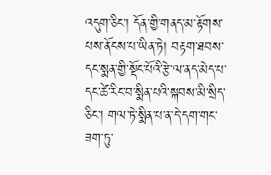འདུག་ཅིང་། དོན་གྱི་གནད་མ་རྟོགས་པས་ནོངས་པ་ཡིན་ཏེ། བརྟག་ཐབས་དང་སྨན་གྱི་སྡོང་པོའི་རྩེ་ལ་ནད་མེད་པ་དང་ཚེ་རིང་བ་སྨིན་པའི་སྐབས་མི་སྲིད་ཅིང་། གལ་ཏེ་སྨིན་པ་ན་དེ་དག་གང་ཟག་ཏུ་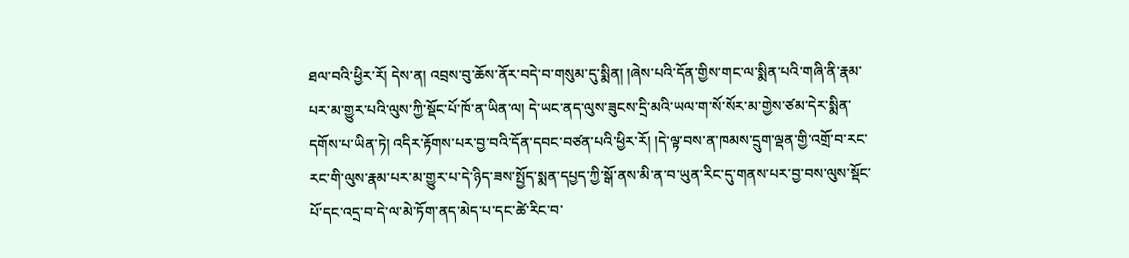ཐལ་བའི་ཕྱིར་རོ། དེས་ན། འབྲས་བུ་ཆོས་ནོར་བདེ་བ་གསུམ་དུ་སྨིན། །ཞེས་པའི་དོན་གྱིས་གང་ལ་སྨིན་པའི་གཞི་ནི་རྣམ་པར་མ་གྱུར་པའི་ལུས་ཀྱི་སྡོང་པོ་ཁོ་ན་ཡིན་ལ། དེ་ཡང་ནད་ལུས་ཟུངས་དྲི་མའི་ཡལ་ག་སོ་སོར་མ་གྱེས་ཙམ་དེར་སྨིན་དགོས་པ་ཡིན་ཏེ། འདིར་རྟོགས་པར་བྱ་བའི་དོན་དབང་བཙན་པའི་ཕྱིར་རོ། །དེ་ལྟ་བས་ན་ཁམས་དྲུག་ལྡན་གྱི་འགྲོ་བ་རང་རང་གི་ལུས་རྣམ་པར་མ་གྱུར་པ་དེ་ཉིད་ཟས་སྤྱོད་སྨན་དཔྱད་ཀྱི་སྒོ་ནས་མི་ན་བ་ཡུན་རིང་དུ་གནས་པར་བྱ་བས་ལུས་སྡོང་པོ་དང་འདྲ་བ་དེ་ལ་མེ་ཏོག་ནད་མེད་པ་དང་ཚེ་རིང་བ་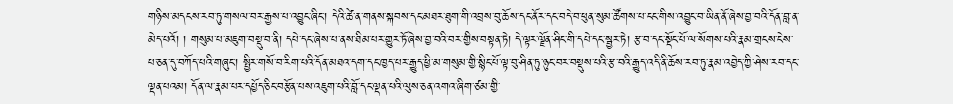གཉིས་མདངས་རབ་ཏུ་གསལ་བར་རྒྱས་པ་འབྱུང་ཞིང་། དེའི་ཚེ་ན་གནས་སྐབས་དང་མཐར་ཐུག་གི་འབྲས་བུ་ཆོས་དང་ནོར་དང་བདེ་བ་ཕུན་སུམ་ཚོགས་པ་ངང་གིས་འབྱུང་བ་ཡིན་ནོ་ཞེས་བྱ་བའི་དོན་བླ་ན་མེད་པའོ། ། གསུམ་པ་མཇུག་བསྡུ་བ་ནི། དཔེ་དང་ཞེས་པ་ནས་ཐིམ་པར་གྱུར་ཏོ་ཞེས་བྱ་བའི་བར་གྱིས་བསྟན་ཏེ། དེ་ལྟར་ལྗོན་ཤིང་གི་དཔེ་དང་སྦྱར་ཏེ། རྩ་བ་དང་སྡོང་པོ་ལ་སོགས་པའི་རྣམ་གྲངས་ངེས་པ་ཅན་དུ་བཀོད་པའི་གཞུང་། སྤྱིར་གསོ་བ་རིག་པའི་དོན་མཐའ་དག་དང་ཁྱད་པར་རྒྱུད་ཕྱི་མ་གསུམ་གྱི་སྙིང་པོ་ལྟ་བུ་ཤིན་ཏུ་ཉུང་བར་བསྡུས་པའི་རྩ་བའི་རྒྱུད་འདི་ནི་ཆོས་རབ་ཏུ་རྣམ་འབྱེད་ཀྱི་ཤེས་རབ་དང་ལྡན་པའམ། དོན་ལ་རྣམ་པར་དཔྱོད་ཅིང་བརྩོན་པས་འཇུག་པའི་བློ་དང་ལྡན་པའི་ལུས་ཅན་འགའ་ཞིག་ཙམ་གྱི་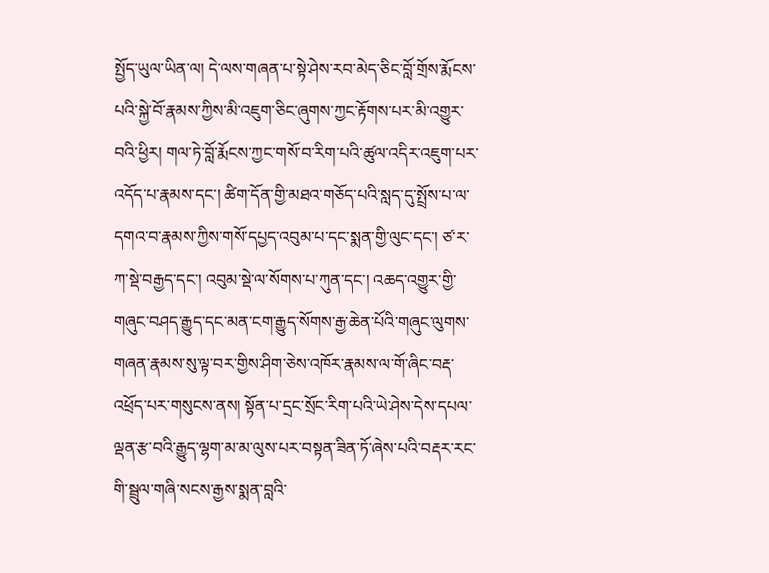སྤྱོད་ཡུལ་ཡིན་ལ། དེ་ལས་གཞན་པ་སྟེ་ཤེས་རབ་མེད་ཅིང་བློ་གྲོས་རྨོངས་པའི་སྐྱེ་བོ་རྣམས་ཀྱིས་མི་འཇུག་ཅིང་ཞུགས་ཀྱང་རྟོགས་པར་མི་འགྱུར་བའི་ཕྱིར། གལ་ཏེ་བློ་རྨོངས་ཀྱང་གསོ་བ་རིག་པའི་ཚུལ་འདིར་འཇུག་པར་འདོད་པ་རྣམས་དང་། ཚིག་དོན་གྱི་མཐའ་གཅོད་པའི་སླད་དུ་སྤྲོས་པ་ལ་དགའ་བ་རྣམས་ཀྱིས་གསོ་དཔྱད་འབུམ་པ་དང་སྨན་གྱི་ལུང་དང་། ཙ་ར་ཀ་སྡེ་བརྒྱད་དང་། འབུམ་སྡེ་ལ་སོགས་པ་ཀུན་དང་། འཆད་འགྱུར་གྱི་གཞུང་བཤད་རྒྱུད་དང་མན་ངག་རྒྱུད་སོགས་རྒྱ་ཆེན་པོའི་གཞུང་ལུགས་གཞན་རྣམས་སུ་ལྟ་བར་གྱིས་ཤིག་ཅེས་འཁོར་རྣམས་ལ་གོ་ཞིང་བརྡ་འཕྲོད་པར་གསུངས་ནས། སྟོན་པ་དྲང་སྲོང་རིག་པའི་ཡེ་ཤེས་དེས་དཔལ་ལྡན་རྩ་བའི་རྒྱུད་ལྷག་མ་མ་ལུས་པར་བསྟན་ཟིན་ཏོ་ཞེས་པའི་བརྡར་རང་གི་སྦྲུལ་གཞི་སངས་རྒྱས་སྨན་བླའི་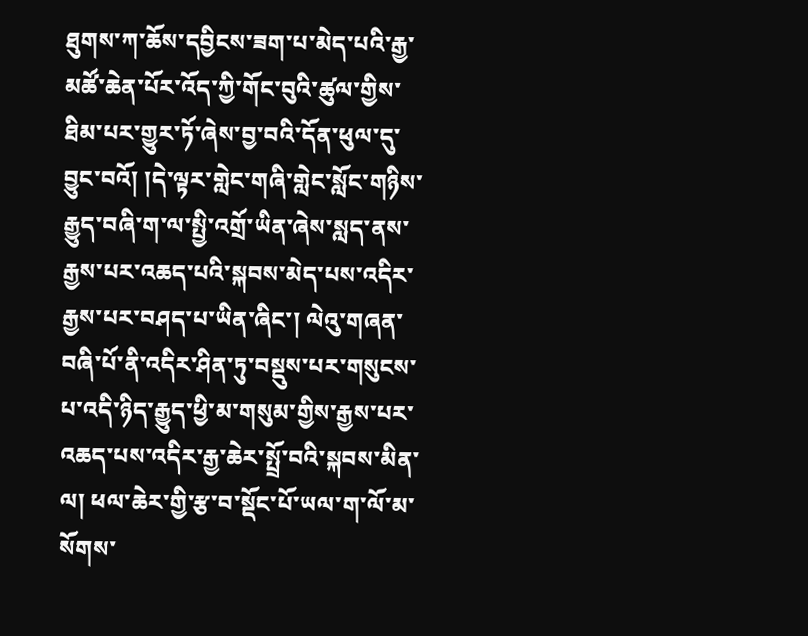ཐུགས་ཀ་ཆོས་དབྱིངས་ཟག་པ་མེད་པའི་རྒྱ་མཚོ་ཆེན་པོར་འོད་ཀྱི་གོང་བུའི་ཚུལ་གྱིས་ཐིམ་པར་གྱུར་ཏོ་ཞེས་བྱ་བའི་དོན་ཕུལ་དུ་བྱུང་བའོ། །དེ་ལྟར་གླེང་གཞི་གླེང་སློང་གཉིས་རྒྱུད་བཞི་ག་ལ་སྤྱི་འགྲོ་ཡིན་ཞེས་སླད་ནས་རྒྱས་པར་འཆད་པའི་སྐབས་མེད་པས་འདིར་རྒྱས་པར་བཤད་པ་ཡིན་ཞིང་། ལེའུ་གཞན་བཞི་པོ་ནི་འདིར་ཤིན་ཏུ་བསྡུས་པར་གསུངས་པ་འདི་ཉིད་རྒྱུད་ཕྱི་མ་གསུམ་གྱིས་རྒྱས་པར་འཆད་པས་འདིར་རྒྱ་ཆེར་སྤྲོ་བའི་སྐབས་མིན་ལ། ཕལ་ཆེར་གྱི་རྩ་བ་སྡོང་པོ་ཡལ་ག་ལོ་མ་སོགས་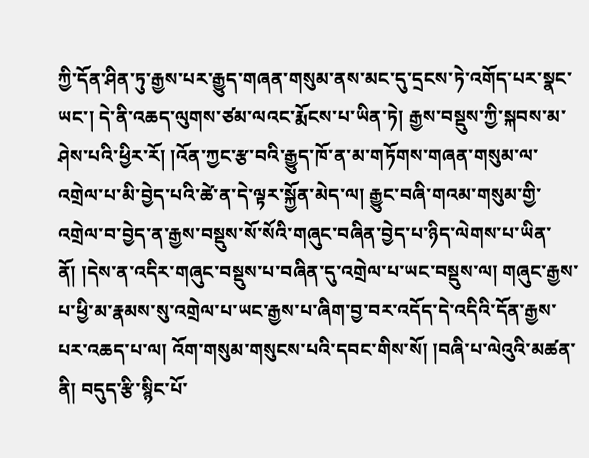ཀྱི་དོན་ཤིན་ཏུ་རྒྱས་པར་རྒྱུད་གཞན་གསུམ་ནས་མང་དུ་དྲངས་ཏེ་འགོད་པར་སྣང་ཡང་། དེ་ནི་འཆད་ལུགས་ཙམ་ལའང་རྨོངས་པ་ཡིན་ཏེ། རྒྱས་བསྡུས་ཀྱི་སྐབས་མ་ཤེས་པའི་ཕྱིར་རོ། །འོན་ཀྱང་རྩ་བའི་རྒྱུད་ཁོ་ན་མ་གཏོགས་གཞན་གསུམ་ལ་འགྲེལ་པ་མི་བྱེད་པའི་ཚེ་ན་དེ་ལྟར་སྐྱོན་མེད་ལ། རྒྱུང་བཞི་གའམ་གསུམ་གྱི་འགྲེལ་བ་བྱེད་ན་རྒྱས་བསྡུས་སོ་སོའི་གཞུང་བཞིན་བྱེད་པ་ཉིད་ལེགས་པ་ཡིན་ནོ། །དེས་ན་འདིར་གཞུང་བསྡུས་པ་བཞིན་དུ་འགྲེལ་པ་ཡང་བསྡུས་ལ། གཞུང་རྒྱས་པ་ཕྱི་མ་རྣམས་སུ་འགྲེལ་པ་ཡང་རྒྱས་པ་ཞིག་བྱ་བར་འདོད་དེ་འདིའི་དོན་རྒྱས་པར་འཆད་པ་ལ། འོག་གསུམ་གསུངས་པའི་དབང་གིས་སོ། །བཞི་པ་ལེའུའི་མཚན་ནི། བདུད་རྩི་སྙིང་པོ་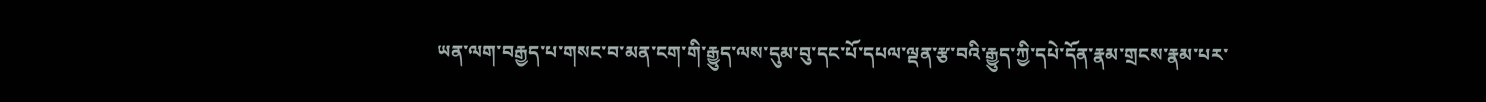ཡན་ལག་བརྒྱད་པ་གསང་བ་མན་ངག་གི་རྒྱུད་ལས་དུམ་བུ་དང་པོ་དཔལ་ལྡན་རྩ་བའི་རྒྱུད་ཀྱི་དཔེ་དོན་རྣམ་གྲངས་རྣམ་པར་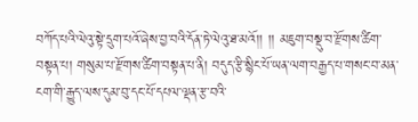བཀོད་པའི་ལེའུ་སྟེ་དྲུག་པའོ་ཞེས་བྱ་བའི་དོན་ཏེ་ལེའུ་ཐ་མའོ།། །། མཇུག་བསྡུ་བ་རྫོགས་ཚིག་བསྟན་པ། གསུམ་པ་རྫོགས་ཚིག་བསྟན་པ་ནི། བདུད་རྩི་སྙིང་པོ་ཡན་ལག་བརྒྱད་པ་གསང་བ་མན་ངག་གི་རྒྱུད་ལས་དུམ་བུ་དང་པོ་དཔལ་ལྡན་རྩ་བའི་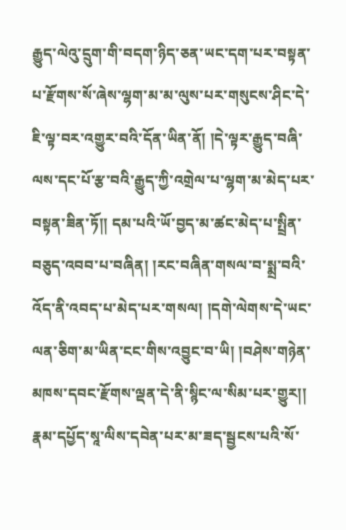རྒྱུད་ལེའུ་དྲུག་གི་བདག་ཉིད་ཅན་ཡང་དག་པར་བསྟན་པ་རྫོགས་སོ་ཞེས་ལྷག་མ་མ་ལུས་པར་གསུངས་ཤིང་དེ་ཇི་ལྟ་བར་འགྱུར་བའི་དོན་ཡིན་ནོ། །དེ་ལྟར་རྒྱུད་བཞི་ལས་དང་པོ་རྩ་བའི་རྒྱུད་ཀྱི་འགྲེལ་པ་ལྷག་མ་མེད་པར་བསྟན་ཟིན་ཏོ།། དམ་པའི་ཡོ་བྱད་མ་ཚང་མེད་པ་སྤྲིན་བཅུད་འབབ་པ་བཞིན། །རང་བཞིན་གསལ་བ་སྨྲ་བའི་འོད་ནི་འབད་པ་མེད་པར་གསལ། །དགེ་ལེགས་དེ་ཡང་ལན་ཅིག་མ་ཡིན་ངང་གིས་འབྱུང་བ་ཡི། །བཤེས་གཉེན་མཁས་དབང་རྫོགས་ལྡན་དེ་ནི་སྙིང་ལ་སིམ་པར་གྱུར།། རྣམ་དཔྱོད་སཱ་ལིས་དབེན་པར་མ་ཟད་སྦྱངས་པའི་སོ་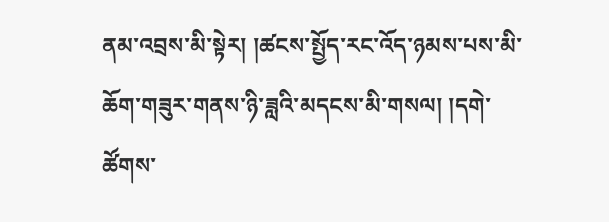ནམ་འབྲས་མི་སྟེར། །ཚངས་སྤྱོད་རང་འོད་ཉམས་པས་མི་ཆོག་གཟུར་གནས་ཉི་ཟླའི་མདངས་མི་གསལ། །དགེ་ཚོགས་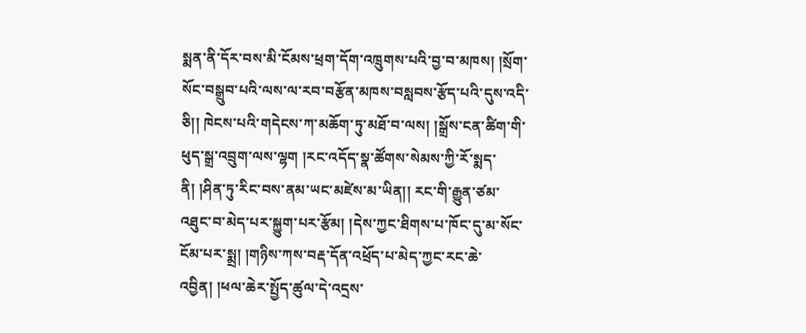སྨན་ནི་དོར་བས་མི་ངོམས་ཕྲག་དོག་འཁྲུགས་པའི་བྱ་བ་མཁས། །སྲོག་སོང་བསྒྲུབ་པའི་ལས་ལ་རབ་བརྩོན་མཁས་བསླབས་རྩོད་པའི་དུས་འདི་ཅི།། ཁེངས་པའི་གདེངས་ཀ་མཆོག་ཏུ་མཐོ་བ་ལས། །སྒྲོས་ངན་ཚིག་གི་ཕུད་སྒྲ་འབྲུག་ལས་ལྷག །རང་འདོད་སྣ་ཚོགས་སེམས་ཀྱི་རོ་སྨད་ནི། །ཤིན་ཏུ་རིང་བས་ནམ་ཡང་མཛེས་མ་ཡིན།། རང་གི་རྒྱུན་ཙམ་འཐུང་བ་མེད་པར་སྐྱུག་པར་རྩོམ། །དེས་ཀྱང་ཐིགས་པ་ཁོང་དུ་མ་སོང་ངོམ་པར་སྨྲ། །གཉིས་ཀས་བརྡ་དོན་འཕྲོད་པ་མེད་ཀྱང་རང་ཆེ་འབྱིན། །ཕལ་ཆེར་སྤྱོད་ཚུལ་དེ་འདྲས་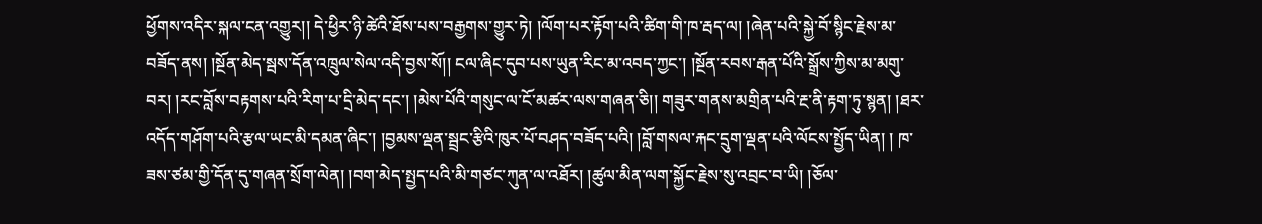ཕྱོགས་འདིར་སྐལ་ངན་འགྱུར།། དེ་ཕྱིར་ཉི་ཚེའི་ཐོས་པས་བརྒྱགས་གྱུར་ཏེ། །ལོག་པར་རྟོག་པའི་ཚིག་གི་ཁ་རྦད་ལ། །ཞེན་པའི་སྐྱེ་བོ་སྙིང་རྗེས་མ་བཟོད་ནས། །སྔོན་མེད་སྦས་དོན་འཁྲུལ་སེལ་འདི་བྱས་སོ།། ངལ་ཞིང་དུབ་པས་ཡུན་རིང་མ་འབད་ཀྱང་། །སྔོན་རབས་རྒན་པོའི་སྒྲོས་ཀྱིས་མ་མགུ་བར། །རང་བློས་བརྟགས་པའི་རིག་པ་དྲི་མེད་དང་། །མེས་པོའི་གསུང་ལ་ངོ་མཚར་ལས་གཞན་ཅི།། གཟུར་གནས་མགྲིན་པའི་རྔ་ནི་རྟག་ཏུ་སྙན། །ཐར་འདོད་གཤོག་པའི་རྩལ་ཡང་མི་དམན་ཞིང་། །བྱམས་ལྡན་སྦྲང་རྩིའི་ཁུར་པོ་བཤད་བཟོད་པའི། །བློ་གསལ་རྐང་དྲུག་ལྡན་པའི་ལོངས་སྤྱོད་ཡིན། ། ཁ་ཟས་ཙམ་གྱི་དོན་དུ་གཞན་སྲོག་ལེན། །བག་མེད་སྤྱད་པའི་མི་གཙང་ཀུན་ལ་འཐོར། །ཚུལ་མིན་ལག་སྐྱོང་རྗེས་སུ་འབྲང་བ་ཡི། །ཅོལ་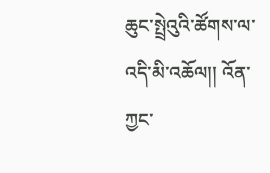ཆུང་སྤྲེའུའི་ཚོགས་ལ་འདི་མི་འཆོལ།། འོན་ཀྱང་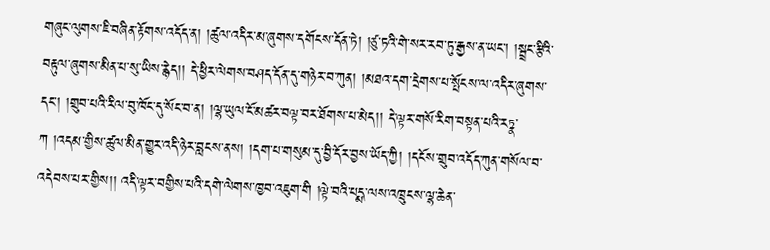གཞུང་ལུགས་ཇི་བཞིན་རྟོགས་འདོད་ན། །ཚུལ་འདིར་མ་ཞུགས་དགོངས་དོན་ཏེ། །ཙུ་ཏའི་གེ་སར་རབ་ཏུ་རྒྱས་ན་ཡང་། །སྦྲང་རྩིའི་བརྟུལ་ཞུགས་མིན་པ་སུ་ཡིས་རྙེད།། དེ་ཕྱིར་ལེགས་བཤད་དོན་དུ་གཉེར་བ་ཀུན། །མཐའ་དག་དྲེགས་པ་སྤོངས་ལ་འདིར་ཞུགས་དང་། །གྲུབ་པའི་རིལ་བུ་ཁོང་དུ་སོང་བ་ན། །ལྷ་ཡུལ་ངོ་མཚར་བལྟ་བར་ཐོགས་པ་མེད།། དེ་ལྟར་གསོ་རིག་བསྟན་པའི་རཏྣ་ཀ །འདམ་གྱིས་ཚུལ་མིན་གྱུར་འདི་ཉེར་བླངས་ནས། །དག་པ་གསུམ་དུ་བྱི་དོར་བྱས་ཡོད་ཀྱི། །དངོས་གྲུབ་འདོད་ཀུན་གསོལ་བ་འདེབས་པར་གྱིས།། འདི་ལྟར་བགྱིས་པའི་དགེ་ལེགས་ཁྱབ་འཇུག་གི །ལྟེ་བའི་པདྨ་ལས་འཁྲུངས་ལྷ་ཆེན་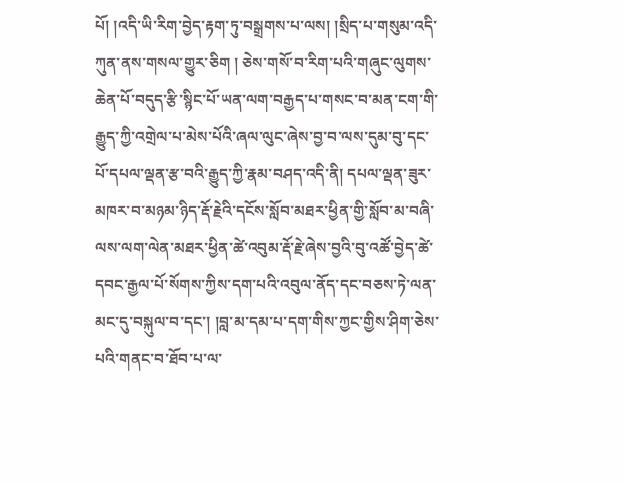པོ། །འདི་ཡི་རིག་བྱེད་རྟག་ཏུ་བསྒྲགས་པ་ལས། །སྲིད་པ་གསུམ་འདི་ཀུན་ནས་གསལ་གྱུར་ཅིག ། ཅེས་གསོ་བ་རིག་པའི་གཞུང་ལུགས་ཆེན་པོ་བདུད་རྩི་སྙིང་པོ་ཡན་ལག་བརྒྱད་པ་གསང་བ་མན་ངག་གི་རྒྱུད་ཀྱི་འགྲེལ་པ་མེས་པོའི་ཞལ་ལུང་ཞེས་བྱ་བ་ལས་དུམ་བུ་དང་པོ་དཔལ་ལྡན་རྩ་བའི་རྒྱུད་ཀྱི་རྣམ་བཤད་འདི་ནི། དཔལ་ལྡན་ཟུར་མཁར་བ་མཉམ་ཉིད་རྡོ་རྗེའི་དངོས་སློབ་མཐར་ཕྱིན་གྱི་སློབ་མ་བཞི་ལས་ལག་ལེན་མཐར་ཕྱིན་ཚེ་འབུམ་རྡོ་རྗེ་ཞེས་བྱའི་བུ་འཚོ་བྱེད་ཚེ་དབང་རྒྱལ་པོ་སོགས་ཀྱིས་དག་པའི་འབུལ་ནོད་དང་བཅས་ཏེ་ལན་མང་དུ་བསྐུལ་བ་དང་། །བླ་མ་དམ་པ་དག་གིས་ཀྱང་གྱིས་ཤིག་ཅེས་པའི་གནང་བ་ཐོབ་པ་ལ་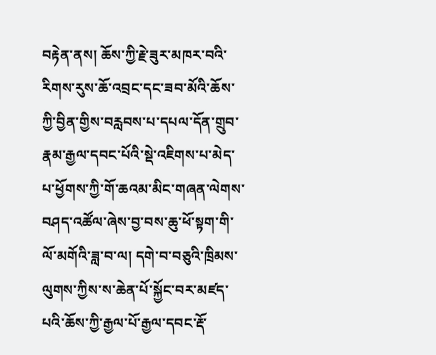བརྟེན་ནས། ཆོས་ཀྱི་རྗེ་ཟུར་མཁར་བའི་རིགས་རུས་ཆོ་འབྲང་དང་ཟབ་མོའི་ཆོས་ཀྱི་བྱིན་གྱིས་བརླབས་པ་དཔལ་དོན་གྲུབ་རྣམ་རྒྱལ་དབང་པོའི་སྡེ་འཇིགས་པ་མེད་པ་ཕྱོགས་ཀྱི་གོ་ཆའམ་མིང་གཞན་ལེགས་བཤད་འཚོལ་ཞེས་བྱ་བས་ཆུ་ཕོ་སྟག་གི་ལོ་མགོའི་ཟླ་བ་ལ། དགེ་བ་བཅུའི་ཁྲིམས་ལུགས་ཀྱིས་ས་ཆེན་པོ་སྐྱོང་བར་མཛད་པའི་ཆོས་ཀྱི་རྒྱལ་པོ་རྒྱལ་དབང་རྡོ་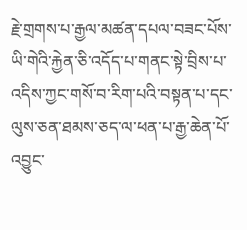རྗེ་གྲགས་པ་རྒྱལ་མཚན་དཔལ་བཟང་པོས་ཡི་གེའི་རྐྱེན་ཅི་འདོད་པ་གནང་སྟེ་བྲིས་པ་འདིས་ཀྱང་གསོ་བ་རིག་པའི་བསྟན་པ་དང་ལུས་ཅན་ཐམས་ཅད་ལ་ཕན་པ་རྒྱ་ཆེན་པོ་འབྱུང་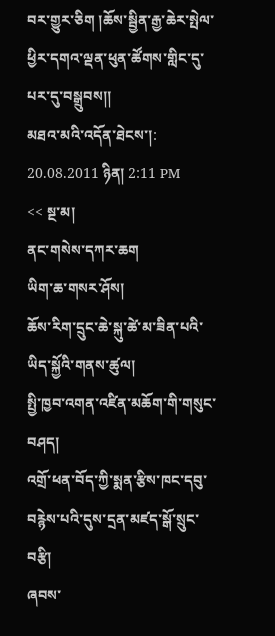བར་གྱུར་ཅིག །ཆོས་སྦྱིན་རྒྱ་ཆེར་སྤེལ་ཕྱིར་དགའ་ལྡན་ཕུན་ཚོགས་གླིང་དུ་པར་དུ་བསྒྲུབས།།
མཐའ་མའི་འདོན་ཐེངས་།: 20.08.2011 ཉིན། 2:11 PM
<< སྔ་མ།
ནང་གསེས་དཀར་ཆག
ཡིག་ཆ་གསར་ཤོས།
ཆོས་རིག་དྲུང་ཆེ་སྐུ་ཚེ་མ་ཟིན་པའི་ཡིད་སྐྱོའི་གནས་ཚུལ།
སྤྱི་ཁྱབ་འགན་འཛིན་མཆོག་གི་གསུང་བཤད།
འགྲོ་ཕན་བོད་ཀྱི་སྨན་རྩིས་ཁང་དབུ་བརྙེས་པའི་དུས་དྲན་མཛད་སྒོ་སྲུང་བརྩི།
ཞབས་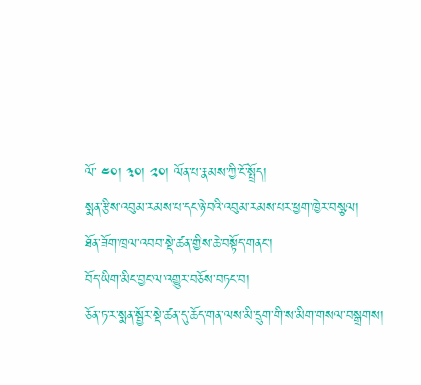ལོ་ ༤༠། ༣༠། ༢༠། ལོན་པ་རྣམས་ཀྱི་ངོ་སྤྲོད།
སྨན་རྩིས་འབུམ་རམས་པ་དང་ཉེ་བའི་འབུམ་རམས་པར་ཕྱག་ཁྱེར་བསྩལ།
ཐོན་ཟོག་ཁྲལ་འབབ་སྡེ་ཚན་གྱིས་ཆེ་བསྟོད་གནང་།
བོད་ཡིག་མིང་བྱང་ལ་འགྱུར་བཅོས་བཏང་བ།
ཅོན་ཏ་ར་སྨན་སྦྱོར་སྡེ་ཚན་དུ་ཆོད་གན་ལས་མི་དྲུག་གི་ས་མིག་གསལ་བསྒྲགས།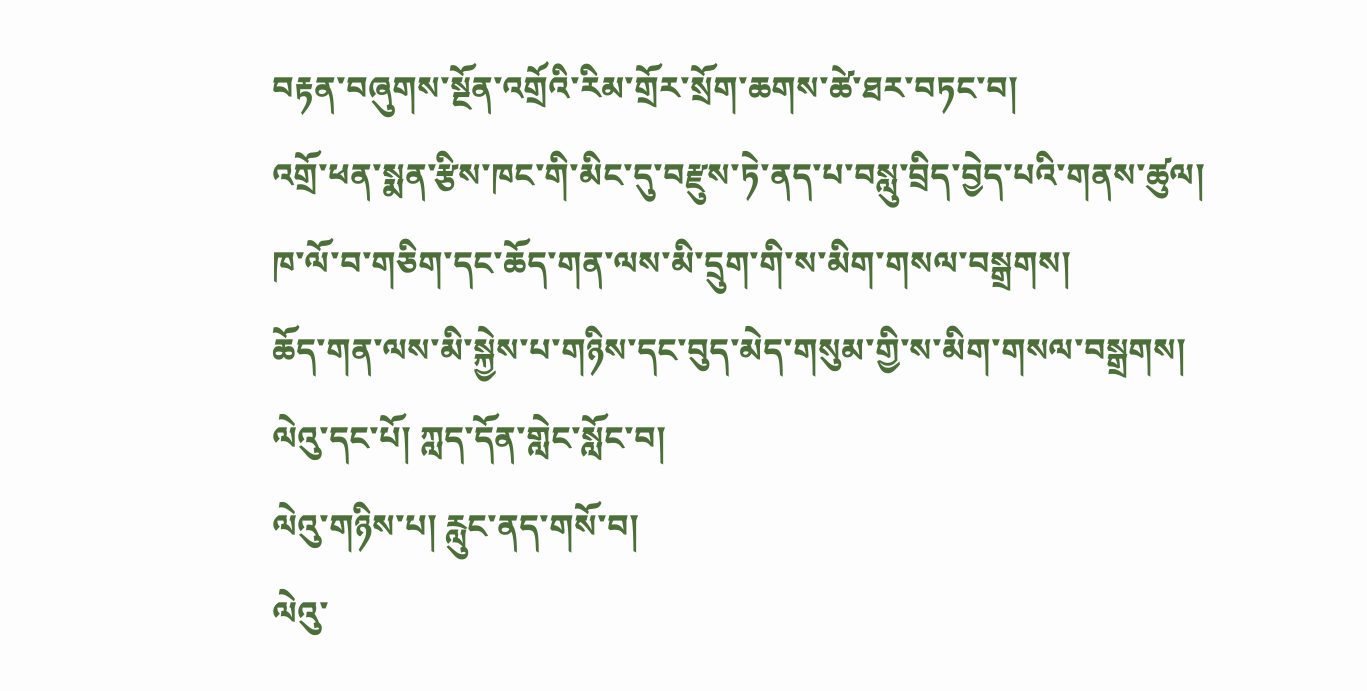བརྟན་བཞུགས་སྔོན་འགྲོའི་རིམ་གྲོར་སྲོག་ཆགས་ཚེ་ཐར་བཏང་བ།
འགྲོ་ཕན་སྨན་རྩིས་ཁང་གི་མིང་དུ་བརྫུས་ཏེ་ནད་པ་བསླུ་བྲིད་བྱེད་པའི་གནས་ཚུལ།
ཁ་ལོ་བ་གཅིག་དང་ཆོད་གན་ལས་མི་དྲུག་གི་ས་མིག་གསལ་བསྒྲགས།
ཆོད་གན་ལས་མི་སྐྱེས་པ་གཉིས་དང་བུད་མེད་གསུམ་གྱི་ས་མིག་གསལ་བསྒྲགས།
ལེའུ་དང་པོ། ཀླད་དོན་གླེང་སློང་བ།
ལེའུ་གཉིས་པ། རླུང་ནད་གསོ་བ།
ལེའུ་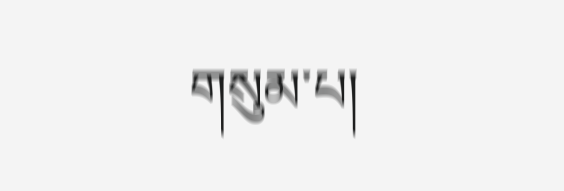གསུམ་པ།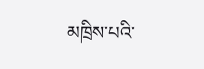མཁྲིས་པའི་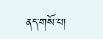ནད་གསོ་པ།